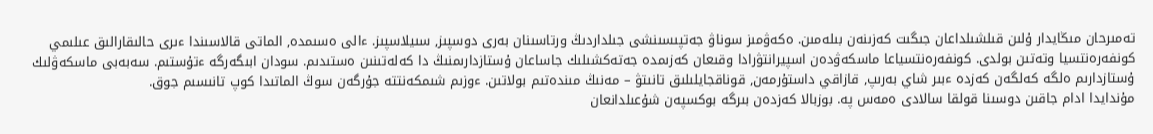تەمىرحان مىڭايدار ۇلىن قىلشىلداعان جىگىت كەزىنەن بىلەمىن. ەكەۋمىز سوناۋ جەتپىسىنشى جىلداردىڭ ورتاسىنان بەرى دوسپىز, سىيلاسپىز. ءالى ەسىمدە, الماتى قالاسىندا ءىرى حالىقارالىق عىلىمي كونفەرەنتسيا وتەتىن بولدى. كونفەرەنتسياعا ماسكەۋدەن اسپيرانتۋرادا وقىعان كەزىمدە جەتەكشىلىك جاساعان ۇستازدارىمنىڭ دا كەلەتىنىن ەستىدىم. سودان ابىگەرگە ءتۇستىم. سەبەبى ماسكەۋلىك ۇستازدارىم ەلگە كەلگەن كەزدە ءبىر شاي بەرىپ, قازاقي داستۇرمەن, قوناقجايلىلىق تانىتۋ – مەنىڭ مىندەتىم بولاتىن. ءوزىم شىمكەنتتە جۇرگەن سوڭ الماتىدا كوپ تانىسىم جوق.
مۇندايدا ادام جاقىن دوسىنا قولقا سالادى ەمەس پە. بوزبالا كەزدەن بىرگە بوكسپەن شۇعىلدانعان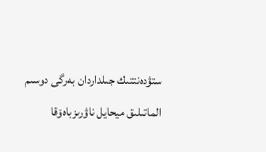ستۋدەنتتىك جىلداردان بەرگى دوسىم الماتىلىق ميحايل ناۋرىزباەۆقا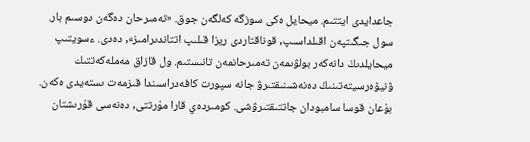جاعدايدى ايتتىم. ميحايل ەكى سوزگە كەلگەن جوق. «تەمىرحان دەگەن دوسىم بار. سول جىگىتپەن اقىلداسىپ, قوناقتاردى ريزا قىلىپ اتتاندىرامىز», دەدى. ءسويتىپ ميحايلدىڭ دانەكەر بولۋىمەن تەمىرحانمەن تانىستىم. ول قازاق مەملەكەتتىك ۋنيۆەرسيتەتىنىڭ دەنەشىنىقتىرۋ جانە سپورت كافەدراسىندا قىزمەت ىستەيدى ەكەن. بۇعان قوسا سامبودان جاتتىقتىرۋشى. كومىردەي قارا مۇرتتى, دەنەسى قۇرىشتان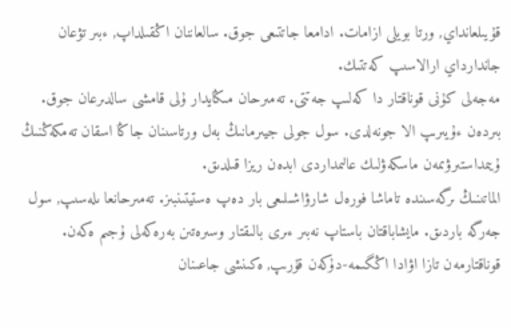قۇيىلعانداي, ورتا بويلى ازامات. ادامعا جاتتىعى جوق. سالعاننان اڭقىلداپ, ءبىر تۋعان جاندارداي ارالاسىپ كەتتىك.
مەجەلى كۇنى قوناقتار دا كەلىپ جەتتى. تەمىرحان مىڭايدار ۇلى قامشى سالدىرعان جوق. بىردەن ءۇيىرىپ الا جونەلدى. سول جولى جيىرمانىڭ بەل ورتاسىنان جاڭا اسقان تەمكەڭنىڭ ۇيىمداستىرۋىمەن ماسكەۋلىك عالىمداردى ابدەن ريزا قىلدىق.
الماتىنىڭ ىرگەسىندە تاماشا فورەل شارۋاشىلىعى بار دەپ ەستيتىنبىز. تەمىرحانعا ىلەسىپ, سول جەرگە باردىق. مايشاباقتان باستاپ نەبىر ءىرى بالىقتار وسىرەتىن بەرەكەلى ۇجىم ەكەن. قوناقتارمەن تازا اۋادا اڭگىمە-دۇكەن قۇرىپ, ەكىنشى جاعىنان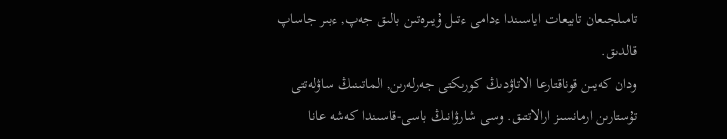تامىلجىعان تابيعات اياسىندا ءدامى ءتىل ۇيىرەتىن بالىق جەپ, ءبىر جاساپ قالدىق.
ودان كەيىن قوناقتارعا الاتاۋدىڭ كورىكتى جەرلەرىن, الماتىنىڭ ساۋلەتتى تۇستارىن ارمانسىز ارالاتتىق. وسى شارۋانىڭ باسى-قاسىندا كەشە عانا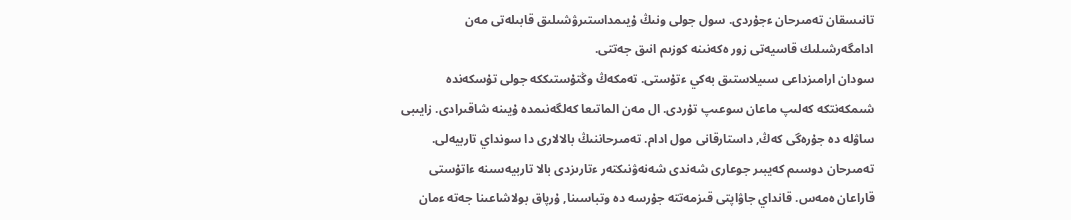تانىسقان تەمىرحان ءجۇردى. سول جولى ونىڭ ۇيىمداستىرۋشىلىق قابىلەتى مەن ادامگەرشىلىك قاسيەتى زور ەكەنىنە كوزىم انىق جەتتى.
سودان ارامىزداعى سىيلاستىق بەكي ءتۇستى. تەمكەڭ وڭتۇستىككە جولى تۇسكەندە شىمكەنتكە كەلىپ ماعان سوعىپ تۇردى. ال مەن الماتىعا كەلگەنىمدە ۇيىنە شاقىرادى. زايىبى ساۋلە دە جۇرەگى كەڭ, داستارقانى مول ادام. تەمىرحاننىڭ بالالارى دا سونداي تاربيەلى. تەمىرحان دوسىم كەيبىر جوعارى شەندى شەنەۋنىكتەر ءتارىزدى بالا تاربيەسىنە ءاتۇستى قاراعان ەمەس. قانداي جاۋاپتى قىزمەتتە جۇرسە دە وتباسىنا, ۇرپاق بولاشاعىنا جەتە ءمان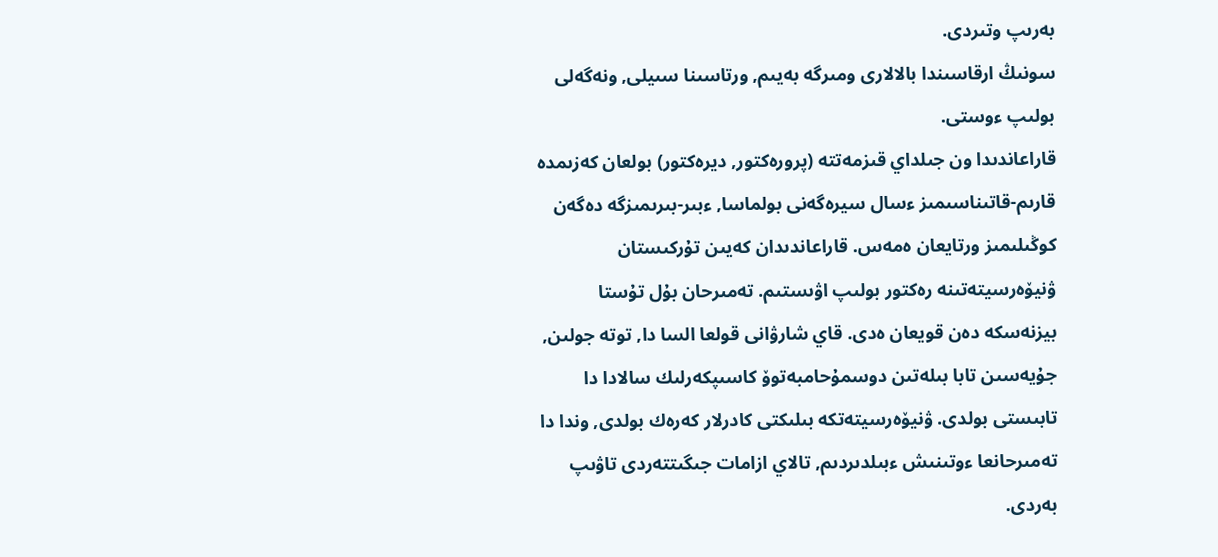بەرىپ وتىردى.
سونىڭ ارقاسىندا بالالارى ومىرگە بەيىم, ورتاسىنا سىيلى, ونەگەلى بولىپ ءوستى.
قاراعاندىدا ون جىلداي قىزمەتتە (پرورەكتور, ديرەكتور) بولعان كەزىمدە قارىم-قاتىناسىمىز ءسال سيرەگەنى بولماسا, ءبىر-بىرىمىزگە دەگەن كوڭىلىمىز ورتايعان ەمەس. قاراعاندىدان كەيىن تۇركىستان ۋنيۆەرسيتەتىنە رەكتور بولىپ اۋىستىم. تەمىرحان بۇل تۇستا بيزنەسكە دەن قويعان ەدى. قاي شارۋانى قولعا السا دا, توتە جولىن, جۇيەسىن تابا بىلەتىن دوسمۇحامبەتوۆ كاسىپكەرلىك سالادا دا تابىستى بولدى. ۋنيۆەرسيتەتكە بىلىكتى كادرلار كەرەك بولدى, وندا دا تەمىرحانعا ءوتىنىش ءبىلدىردىم, تالاي ازامات جىگىتتەردى تاۋىپ بەردى.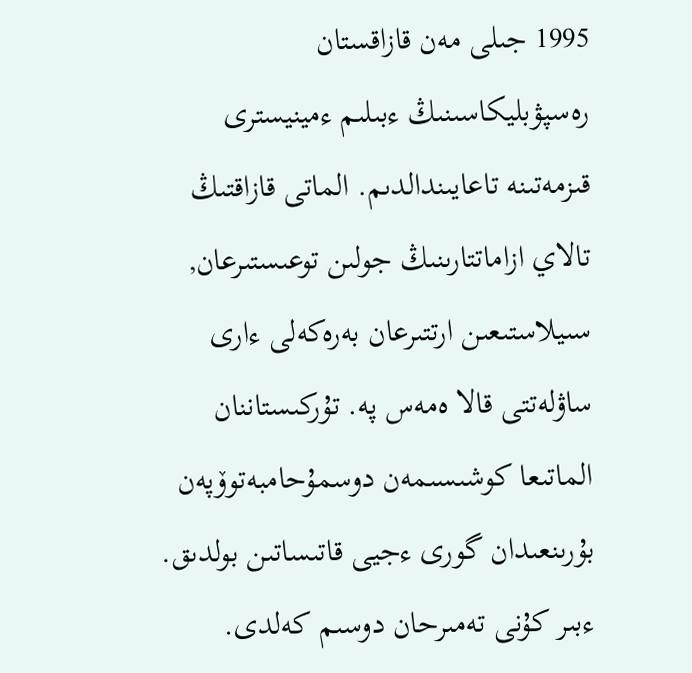1995 جىلى مەن قازاقستان رەسپۋبليكاسىنىڭ ءبىلىم ءمينيسترى قىزمەتىنە تاعايىندالدىم. الماتى قازاقتىڭ تالاي ازاماتتارىنىڭ جولىن توعىستىرعان, سىيلاستىعىن ارتتىرعان بەرەكەلى ءارى ساۋلەتتى قالا ەمەس پە. تۇركىستاننان الماتىعا كوشىسىمەن دوسمۇحامبەتوۆپەن بۇرىنعىدان گورى ءجيى قاتىساتىن بولدىق.
ءبىر كۇنى تەمىرحان دوسىم كەلدى.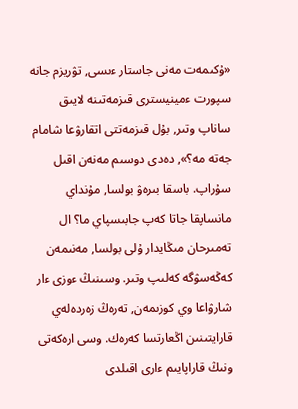«ۇكىمەت مەنى جاستار ءىسى, تۋريزم جانە سپورت ءمينيسترى قىزمەتىنە لايىق ساناپ وتىر, بۇل قىزمەتتى اتقارۋعا شامام جەتە مە؟», دەدى دوسىم مەنەن اقىل سۇراپ. باسقا بىرەۋ بولسا, مۇنداي مانساپقا جاتا كەپ جابىسپاي ما؟ ال تەمىرحان مىڭايدار ۇلى بولسا, مەنىمەن كەڭەسۋگە كەلىپ وتىر. وسىنىڭ ءوزى ءار شارۋاعا وي كوزىمەن, تەرەڭ زەردەلەي قارايتىنىن اڭعارتسا كەرەك. وسى ارەكەتى ونىڭ قاراپايىم ءارى اقىلدى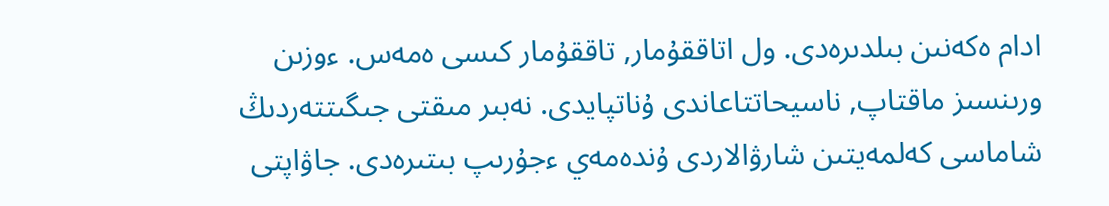ادام ەكەنىن بىلدىرەدى. ول اتاققۇمار, تاققۇمار كىسى ەمەس. ءوزىن ورىنسىز ماقتاپ, ناسيحاتتاعاندى ۇناتپايدى. نەبىر مىقتى جىگىتتەردىڭ شاماسى كەلمەيتىن شارۋالاردى ۇندەمەي ءجۇرىپ بىتىرەدى. جاۋاپتى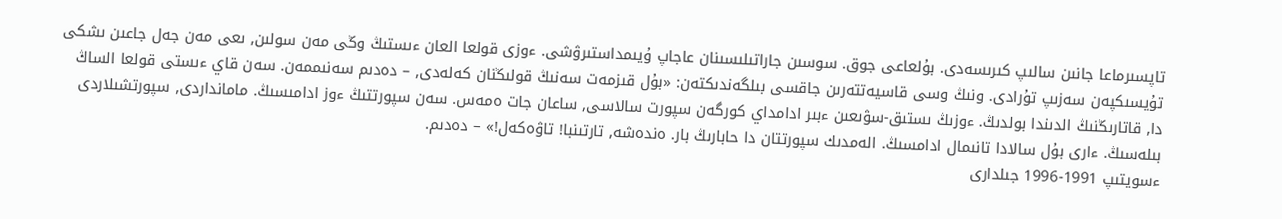تاپسىرماعا جانىن سالىپ كىرىسەدى. بۇلعاعى جوق. سوسىن جاراتىلىسىنان عاجاپ ۇيىمداستىرۋشى. ءوزى قولعا العان ءىستىڭ وڭى مەن سولىن, ىعى مەن جەل جاعىن ىشكى تۇيسىكپەن سەزىپ تۇرادى. ونىڭ وسى قاسيەتتەرىن جاقسى بىلگەندىكتەن: «بۇل قىزمەت سەنىڭ قولىڭنان كەلەدى, – دەدىم سەنىممەن. سەن قاي ءىستى قولعا الساڭ دا, قاتارىڭنىڭ الدىندا بولدىڭ. ءوزىڭ ىستىق-سۋىعىن ءبىر ادامداي كورگەن سپورت سالاسى, ساعان جات ەمەس. سەن سپورتتىڭ ءوز ادامىسىڭ. مامانداردى, سپورتشىلاردى بىلەسىڭ. ءارى بۇل سالادا تانىمال ادامسىڭ. الەمدىك سپورتتان دا حابارىڭ بار. ەندەشە, تارتىنبا! تاۋەكەل!» – دەدىم.
ءسويتىپ 1991-1996 جىلدارى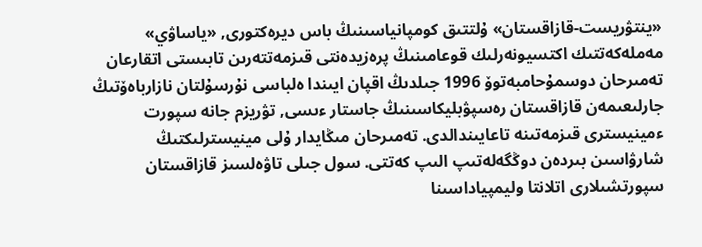«ينتۋريست-قازاقستان» ۇلتتىق كومپانياسىنىڭ باس ديرەكتورى, «ياساۋي» مەملەكەتتىك اكتسيونەرلىك قوعامىنىڭ پرەزيدەنتى قىزمەتتەرىن تابىستى اتقارعان تەمىرحان دوسمۇحامبەتوۆ 1996 جىلدىڭ اقپان ايىندا ەلباسى نۇرسۇلتان نازارباەۆتىڭ جارلىعىمەن قازاقستان رەسپۋبليكاسىنىڭ جاستار ءىسى, تۋريزم جانە سپورت ءمينيسترى قىزمەتىنە تاعايىندالدى. تەمىرحان مىڭايدار ۇلى مينيسترلىكتىڭ شارۋاسىن بىردەن دوڭگەلەتىپ الىپ كەتتى. سول جىلى تاۋەلسىز قازاقستان سپورتشىلارى اتلانتا وليمپياداسىنا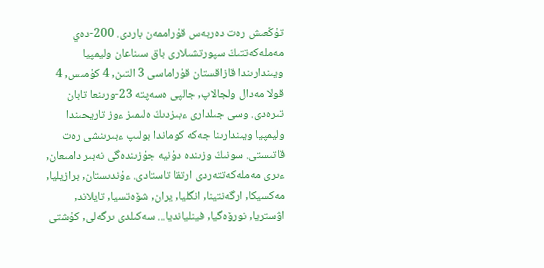تۇڭعىش رەت دەربەس قۇراممەن باردى. 200-دەي مەملەكەتتىڭ سپورتشىلارى باق سىناعان وليمپيا ويىندارىندا قازاقستان قۇراماسى 3 التىن, 4 كۇمىس, 4 قولا مەدال ولجالاپ, جالپى ەسەپتە 23-ورىنعا تابان تىرەدى. وسى جىلدارى ءبىزدىڭ ەلىمىز ءوز تاريحىندا وليمپيا ويىندارىنا جەكە كوماندا بولىپ ءبىرىنشى رەت قاتىستى. سونىڭ وزىندە دۇنيە جۇزىندەگى نەبىر دامىعان, ءىرى مەملەكەتتەردى ارتقا تاستادى. ءۇندىستان, برازيليا, مەكسيكا, ارگەنتينا, انگليا, يران, شۆەتسيا, تايلاند, اۋستريا, نورۆەگيا, فينليانديا... سەكىلدى ىرگەلى, كۇشتى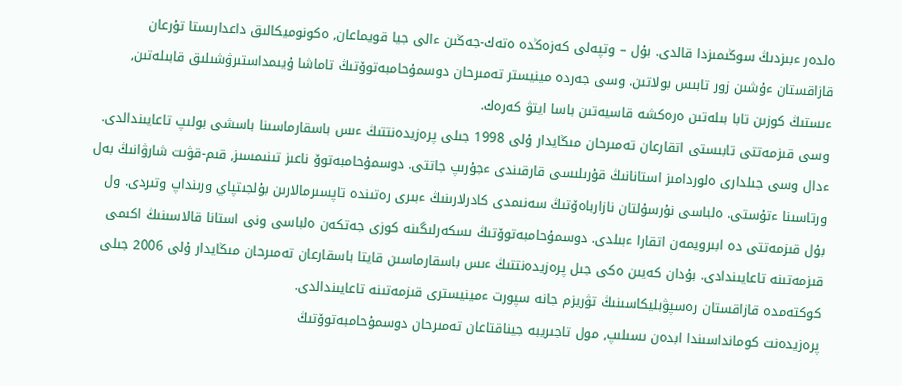ەلدەر ءبىزدىڭ سوڭىمىزدا قالدى. بۇل – وتپەلى كەزەڭدە ەتەك-جەڭىن ءالى جيا قويماعان, ەكونوميكالىق داعدارىستا تۇرعان قازاقستان ءۇشىن زور تابىس بولاتىن. وسى جەردە مينيستر تەمىرحان دوسمۇحامبەتوۆتىڭ تاماشا ۇيىمداستىرۋشىلىق قابىلەتىن, ءىستىڭ كوزىن تابا بىلەتىن ەرەكشە قاسيەتىن باسا ايتۋ كەرەك.
وسى قىزمەتتى تابىستى اتقارعان تەمىرحان مىڭايدار ۇلى 1998 جىلى پرەزيدەنتتىڭ ءىس باسقارماسىنا باسشى بولىپ تاعايىندالدى. ءدال وسى جىلدارى ەلوردامىز استانانىڭ قۇرىلىسى قارقىندى ءجۇرىپ جاتتى. دوسمۇحامبەتوۆ ناعىز تىنىمسىز, قىم-قۋىت شارۋانىڭ بەل ورتاسىنا ءتۇستى. ەلباسى نۇرسۇلتان نازارباەۆتىڭ سەنىمدى كادرلارىنىڭ ءبىرى رەتىندە تاپسىرمالارىن بۇلجىتپاي ورىنداپ وتىردى. ول بۇل قىزمەتتى دە ابىرويمەن اتقارا ءبىلدى. دوسمۇحامبەتوۆتىڭ ىسكەرلىگىنە كوزى جەتكەن ەلباسى ونى استانا قالاسىنىڭ اكىمى قىزمەتىنە تاعايىندادى. بۇدان كەيىن ەكى جىل پرەزيدەنتتىڭ ءىس باسقارماسىن قايتا باسقارعان تەمىرحان مىڭايدار ۇلى 2006 جىلى كوكتەمدە قازاقستان رەسپۋبليكاسىنىڭ تۋريزم جانە سپورت ءمينيسترى قىزمەتىنە تاعايىندالدى.
پرەزيدەنت كومانداسىندا ابدەن ىسىلىپ, مول تاجىريبە جيناقتاعان تەمىرحان دوسمۇحامبەتوۆتىڭ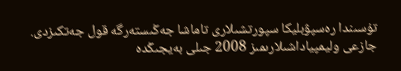تۇسىندا رەسپۋبليكا سپورتشىلارى تاماشا جەڭىستەرگە قول جەتكىزدى. جازعى وليمپياداشىلارىمىز 2008 جىلى بەيجىڭدە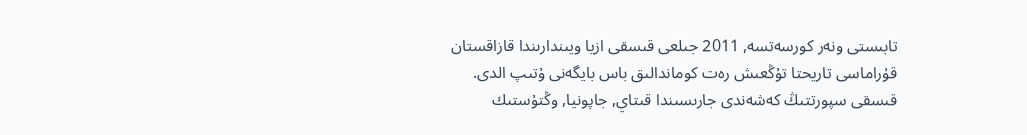تابىستى ونەر كورسەتسە, 2011 جىلعى قىسقى ازيا ويىندارىندا قازاقستان قۇراماسى تاريحتا تۇڭعىش رەت كوماندالىق باس بايگەنى ۇتىپ الدى. قىسقى سپورتتىڭ كەشەندى جارىسىندا قىتاي, جاپونيا, وڭتۇستىك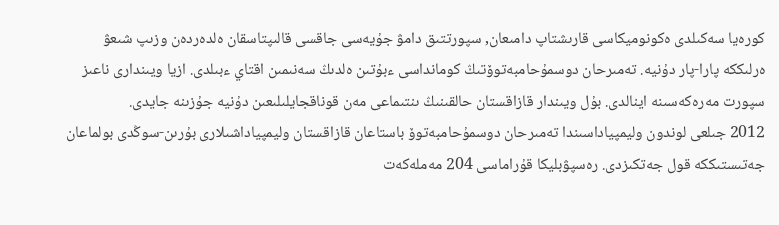كورەيا سەكىلدى ەكونوميكاسى قارىشتاپ دامىعان, سپورتتىق دامۋ جۇيەسى جاقسى قالىپتاسقان ەلدەردەن وزىپ شىعۋ ەرلىككە پارا-پار دۇنيە. تەمىرحان دوسمۇحامبەتوۆتىڭ كومانداسى ءبۇتىن ەلدىڭ سەنىمىن اقتاي ءبىلدى. ازيا ويىندارى ناعىز سپورت مەرەكەسىنە اينالدى. بۇل ويىندار قازاقستان حالقىنىڭ ىنتىماعى مەن قوناقجايلىلىعىن دۇنيە جۇزىنە جايدى.
2012 جىلعى لوندون وليمپياداسىندا تەمىرحان دوسمۇحامبەتوۆ باستاعان قازاقستان وليمپياداشىلارى بۇرىن-سوڭدى بولماعان جەتىستىككە قول جەتكىزدى. رەسپۋبليكا قۇراماسى 204 مەملەكەت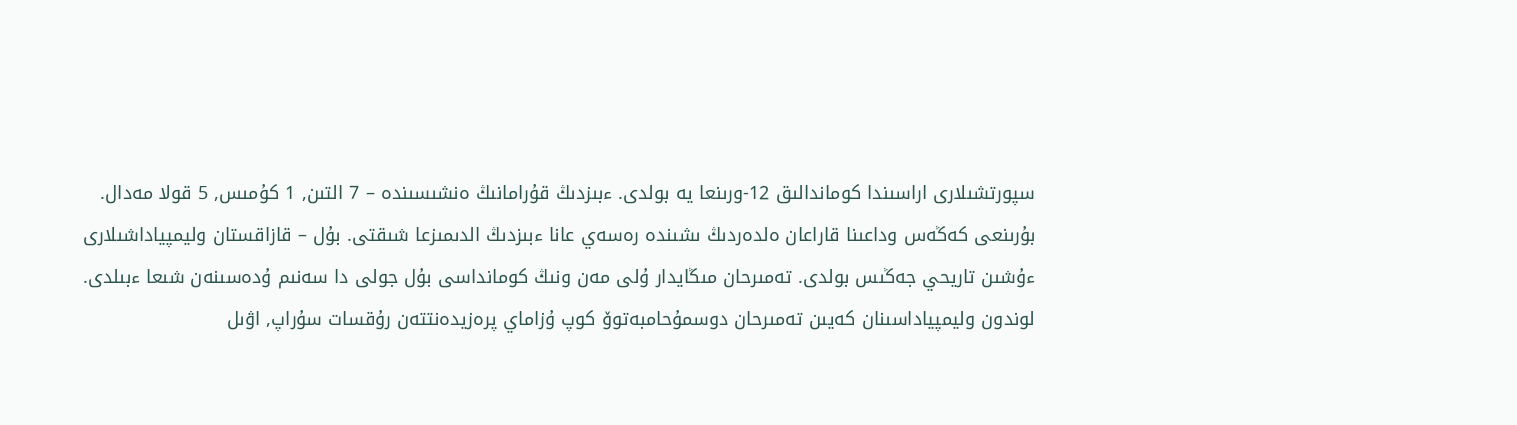سپورتشىلارى اراسىندا كوماندالىق 12-ورىنعا يە بولدى. ءبىزدىڭ قۇرامانىڭ ەنشىسىندە – 7 التىن, 1 كۇمىس, 5 قولا مەدال. بۇرىنعى كەڭەس وداعىنا قاراعان ەلدەردىڭ ىشىندە رەسەي عانا ءبىزدىڭ الدىمىزعا شىقتى. بۇل – قازاقستان وليمپياداشىلارى ءۇشىن تاريحي جەڭىس بولدى. تەمىرحان مىڭايدار ۇلى مەن ونىڭ كومانداسى بۇل جولى دا سەنىم ۇدەسىنەن شىعا ءبىلدى.
لوندون وليمپياداسىنان كەيىن تەمىرحان دوسمۇحامبەتوۆ كوپ ۇزاماي پرەزيدەنتتەن رۇقسات سۇراپ, اۋىل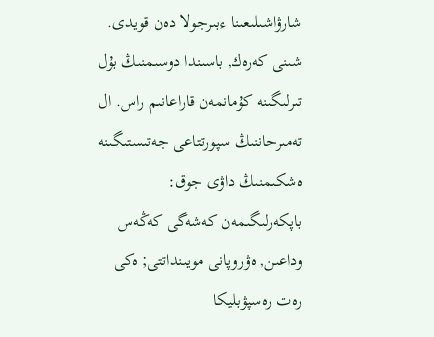شارۋاشىلىعىنا ءبىرجولا دەن قويدى. شىنى كەرەك, باسىندا دوسىمنىڭ بۇل تىرلىگىنە كۇمانمەن قاراعانىم راس. ال تەمىرحاننىڭ سپورتتاعى جەتىستىگىنە ەشكىمنىڭ داۋى جوق: باپكەرلىگىمەن كەشەگى كەڭەس وداعىن, ەۋروپانى مويىنداتتى; ەكى رەت رەسپۋبليكا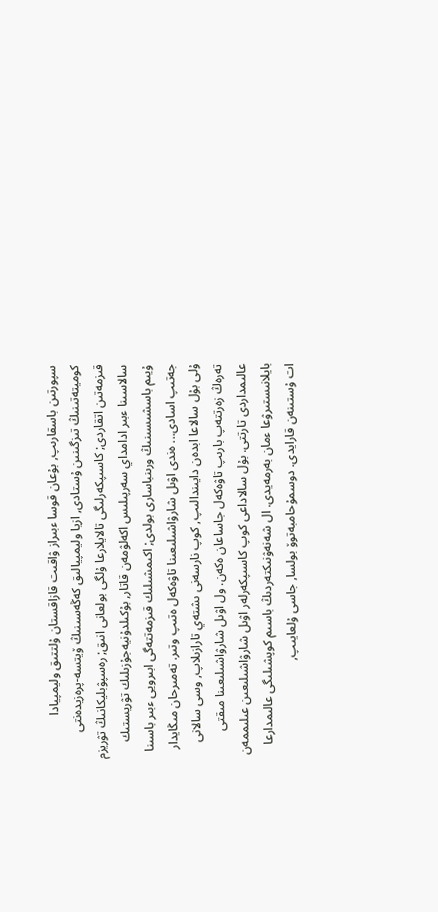سپورتىن باسقارىپ, بۇعان قوسا ءبىراز ۋاقىت قازاقستان ۇلتتىق وليمپيادا كوميتەتىنىڭ تىزگىنىن ۇستادى, ازيا وليمپيالىق كەڭەسىنىڭ ۆيتسە-پرەزيدەنتى قىزمەتىن اتقاردى; كاسىپكەرلىگى تالايلارعا ۇلگى بولعانى انىق; رەسپۋبليكانىڭ تۋريزم سالاسىنا ءبىر ادامداي سەرپىلىس اكەلۋمەن قاتار, بۇكىلدۇنيەجۇزىلىك تۋريستىك ۇيىم باسشىسىنىڭ ورىنباسارى بولدى; اكىمشىلىك قىزمەتتەگى ابىرويى ءبىر باسىنا جەتىپ اسادى... ەندى اۋىل شارۋاشىلىعىنا تاۋەكەل ەتىپ وتىر. تەمىرحان مىڭايدار ۇلى بۇل سالاعا ابدەن دايىندالىپ, كوپ نارسەنى ىشتەي تارازىلاپ, وسى سالانى تەرەڭ زەرتتەپ بارىپ تاۋەكەل جاساعان ەكەن. ول اۋىل شارۋاشىلىعىنا مىقتى عالىمداردى تارتتى. بۇل سالاداعى كوپ كاسىپكەرلەر اۋىل شارۋاشىلىعىن عىلىممەن بايلانىستىرۋعا ءمان بەرمەيدى. ال شەنەۋنىكتەردىڭ باسىم كوپشىلىگى عالىمدارعا ات ۇستىنەن قارايدى. دوسمۇحامبەتوۆ بولسا, جاسى ۇلعايىپ,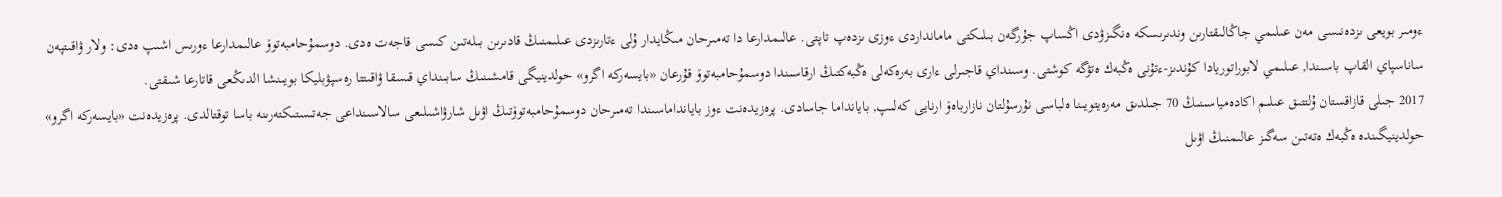ءومىر بويعى ىزدەنىسى مەن عىلىمي جاڭالىقتارىن وندىرىسكە ەنگىزۋدى اڭساپ جۇرگەن بىلىكتى مامانداردى ءوزى ىزدەپ تاپتى. عالىمدارعا دا تەمىرحان مىڭايدار ۇلى ءتارىزدى عىلىمنىڭ قادىرىن بىلەتىن كىسى قاجەت ەدى. دوسمۇحامبەتوۆ عالىمدارعا ءورىس اشىپ ەدى: ولار ۋاقىتپەن ساناسپاي القاپ باسىندا, عىلىمي لابوراتوريادا كۇندىز-ءتۇنى ەڭبەك ەتۋگە كوشتى. وسىنداي قاجىرلى ءارى بەرەكەلى ەڭبەكتىڭ ارقاسىندا دوسمۇحامبەتوۆ قۇرعان «بايسەركە اگرو» حولدينيگى قامشىنىڭ سابىنداي قىسقا ۋاقىتتا رەسپۋبليكا بويىنشا الدىڭعى قاتارعا شىقتى.
2017 جىلى قازاقستان ۇلتتىق عىلىم اكادەمياسىنىڭ 70 جىلدىق مەرەيتويىنا ەلباسى نۇرسۇلتان نازارباەۆ ارنايى كەلىپ, بايانداما جاسادى. پرەزيدەنت ءوز بايانداماسىندا تەمىرحان دوسمۇحامبەتوۆتىڭ اۋىل شارۋاشىلىعى سالاسىنداعى جەتىستىكتەرىنە باسا توقتالدى. پرەزيدەنت «بايسەركە اگرو» حولدينيگىندە ەڭبەك ەتەتىن سەگىز عالىمنىڭ اۋىل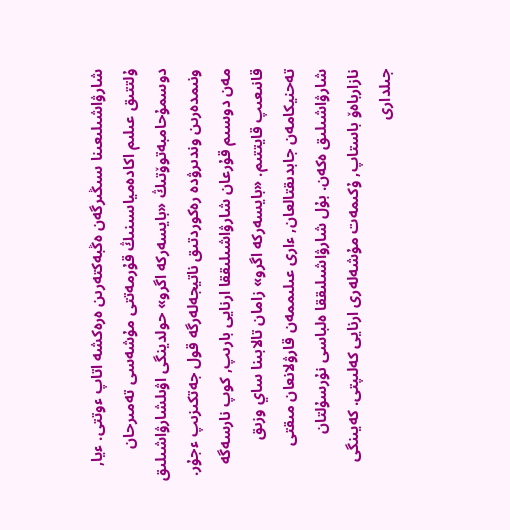شارۋاشىلىعىنا سىڭىرگەن ەڭبەكتەرىن ەرەكشە اتاپ ءوتتى. ءيا, ۇلتتىق عىلىم اكادەمياسىنىڭ قۇرمەتتى مۇشەسى تەمىرحان دوسمۇحامبەتوۆتىڭ «بايسەركە اگرو» حولدينگى اۋىلشارۋاشىلىق ونىمدەرىن وندىرۋدە رەكوردتىق ناتيجەلەرگە قول جەتكىزىپ ءجۇر.
مەن دوسىم قۇرعان شارۋاشىلىققا ارنايى بارىپ, كوپ نارسەگە قانىعىپ قايتتىم. «بايسەركە اگرو» زامان تالابىنا ساي وزىق تەحنيكامەن جابدىقتالعان, ءارى عىلىممەن قارۋلانعان مىقتى شارۋاشىلىق ەكەن. بۇل شارۋاشىلىققا ەلباسى نۇرسۇلتان نازارباەۆ باستاپ, ۇكىمەت مۇشەلەرى ارنايى كەلىپتى. كەيىنگى جىلدارى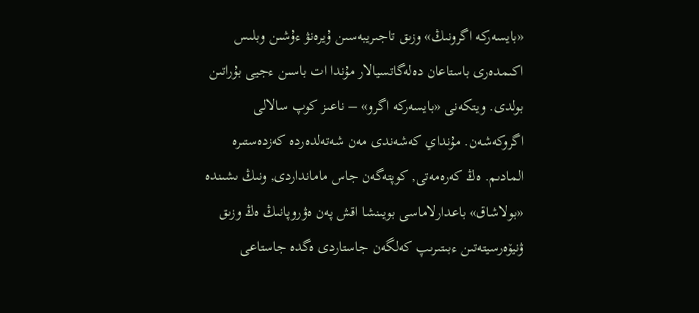«بايسەركە اگرونىڭ» وزىق تاجىريبەسىن ۇيرەنۋ ءۇشىن وبلىس اكىمدەرى باستاعان دەلەگاتسيالار مۇندا ات باسىن ءجيى بۇراتىن بولدى. ويتكەنى «بايسەركە اگرو» – ناعىز كوپ سالالى اگروكەشەن. مۇنداي كەشەندى مەن شەتەلدەردە كەزدەستىرە المادىم. ەڭ كەرەمەتى, كوپتەگەن جاس مامانداردى, ونىڭ ىشىندە «بولاشاق» باعدارلاماسى بويىنشا اقش پەن ەۋروپانىڭ ەڭ وزىق ۋنيۆەرسيتەتىن ءبىتىرىپ كەلگەن جاستاردى ەگدە جاستاعى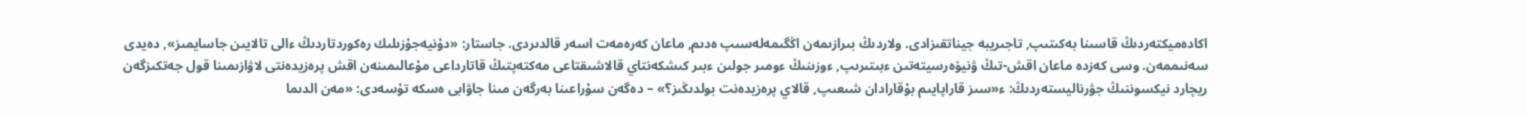اكادەميكتەردىڭ قاسىنا بەكىتىپ, تاجىريبە جيناتقىزادى. ولاردىڭ بىرازىمەن اڭگىمەلەسىپ ەدىم, ماعان كەرەمەت اسەر قالدىردى. جاستار: «دۇنيەجۇزىلىك رەكوردتاردىڭ ءالى تالايىن جاسايمىز», دەيدى سەنىممەن. وسى كەزدە ماعان اقش-تىڭ ۋنيۆەرسيتەتىن ءبىتىرىپ, ءوزىنىڭ ءومىر جولىن ءبىر كىشكەنتاي قالاشىقتاعى مەكتەپتىڭ قاتارداعى مۇعالىمىنەن اقش پرەزيدەنتى لاۋازىمىنا قول جەتكىزگەن ريچارد نيكسوننىڭ جۋرناليستەردىڭ: ء«سىز قاراپايىم بۇقارادان شىعىپ, قالاي پرەزيدەنت بولدىڭىز؟» – دەگەن سۇراعىنا بەرگەن مىنا جاۋابى ەسكە تۇسەدى: «مەن الدىما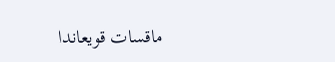ماقسات قويعاندا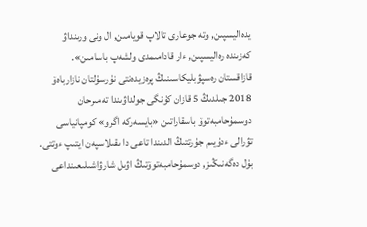يدەاليسپىن, وتە جوعارى تالاپ قويامىن, ال ونى ورىنداۋ كەزىندە رەاليسپىن, ءار قادامىمدى ولشەپ باسامىن».
قازاقستان رەسپۋبليكاسىنىڭ پرەزيدەنتى نۇرسۇلتان نازارباەۆ 2018 جىلدىڭ 5 قازان كۇنگى جولداۋىندا تەمىرحان دوسمۇحامبەتوۆ باسقاراتىن «بايسەركە اگرو» كومپانياسى تۋرالى ءدۇيىم جۇرتتىڭ الدىندا تاعى دا ىقىلاسپەن ايتىپ ءوتتى. بۇل دەگەنىڭىز, دوسمۇحامبەتوۆتىڭ اۋىل شارۋاشىلىعىنداعى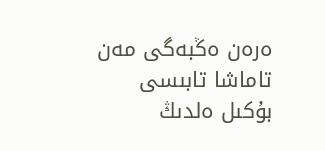ەرەن ەڭبەگى مەن تاماشا تابىسى بۇكىل ەلدىڭ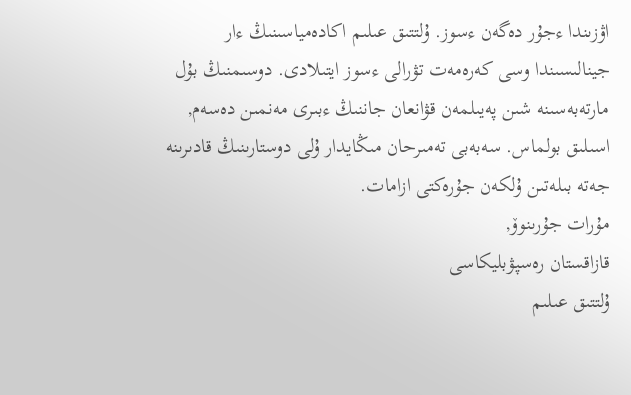اۋزىندا ءجۇر دەگەن ءسوز. ۇلتتىق عىلىم اكادەمياسىنىڭ ءار جينالىسىندا وسى كەرەمەت تۋرالى ءسوز ايتىلادى. دوسىمنىڭ بۇل مارتەبەسىنە شىن پەيىلمەن قۋانعان جاننىڭ ءبىرى مەنمىن دەسەم, اسىلىق بولماس. سەبەبى تەمىرحان مىڭايدار ۇلى دوستارىنىڭ قادىرىنە جەتە بىلەتىن ۇلكەن جۇرەكتى ازامات.
مۇرات جۇرىنوۆ,
قازاقستان رەسپۋبليكاسى
ۇلتتىق عىلىم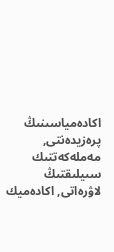اكادەمياسىنىڭ پرەزيدەنتى,
مەملەكەتتىك سىيلىقتىڭ لاۋرەاتى, اكادەميك